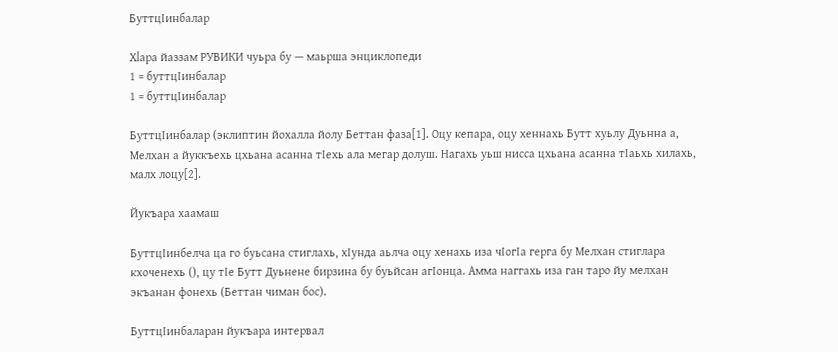БуттцӀинбалар

Хӏара йаззам РУВИКИ чуьра бу — маьрша энциклопеди
1 = буттцӀинбалар
1 = буттцӀинбалар

БуттцӀинбалар (эклиптин йохалла йолу Беттан фаза[1]. Оцу кепара, оцу хеннахь Бутт хуьлу Дуьнна а, Мелхан а йуккъехь цхьана асанна тӀехь ала мегар долуш. Нагахь уьш нисса цхьана асанна тӀаьхь хилахь, малх лоцу[2].

Йукъара хаамаш

БуттцӀинбелча ца го буьсана стиглахь, хӀунда аьлча оцу хенахь иза чӀогӀа герга бу Мелхан стиглара кхоченехь (), цу тӀе Бутт Дуьнене бирзина бу буьйсан агӀонца. Амма наггахь иза ган таро йу мелхан экъанан фонехь (Беттан чиман бос).

БуттцӀинбаларан йукъара интервал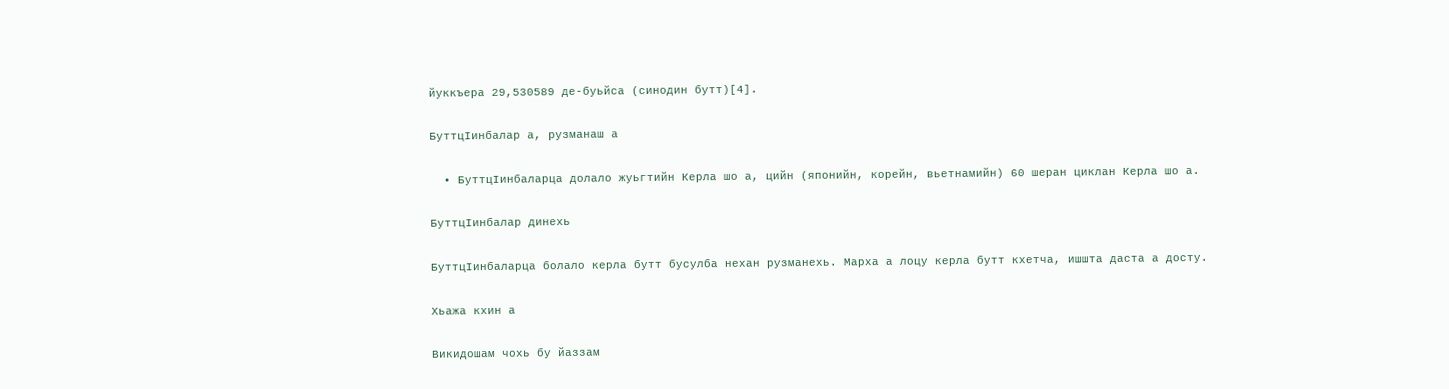йуккъера 29,530589 де-буьйса (синодин бутт)[4].

БуттцӀинбалар а, рузманаш а

  • БуттцӀинбаларца долало жуьгтийн Керла шо а, цийн (японийн, корейн, вьетнамийн) 60 шеран циклан Керла шо а.

БуттцӀинбалар динехь

БуттцӀинбаларца болало керла бутт бусулба нехан рузманехь. Марха а лоцу керла бутт кхетча, ишшта даста а досту.

Хьажа кхин а

Викидошам чохь бу йаззам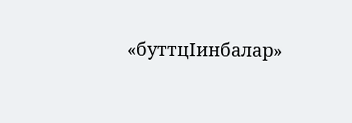«буттцӀинбалар»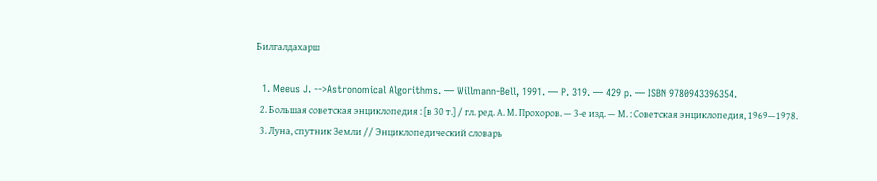Билгалдахарш

  1. Meeus J. -->Astronomical Algorithms. — Willmann-Bell, 1991. — P. 319. — 429 p. — ISBN 9780943396354.
  2. Большая советская энциклопедия : [в 30 т.] / гл. ред. А. М. Прохоров. — 3-е изд. — М. : Советская энциклопедия, 1969—1978.
  3. Луна, спутник Земли // Энциклопедический словарь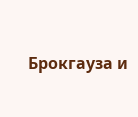Брокгауза и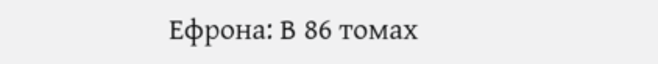Ефрона: В 86 томах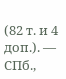(82 т. и 4 доп.). — СПб.,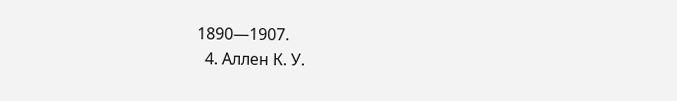1890—1907.
  4. Аллен К. У.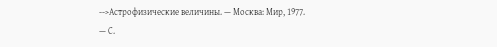-->Астрофизические величины. — Москва: Мир, 1977. — С.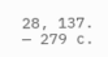28, 137. — 279 с.